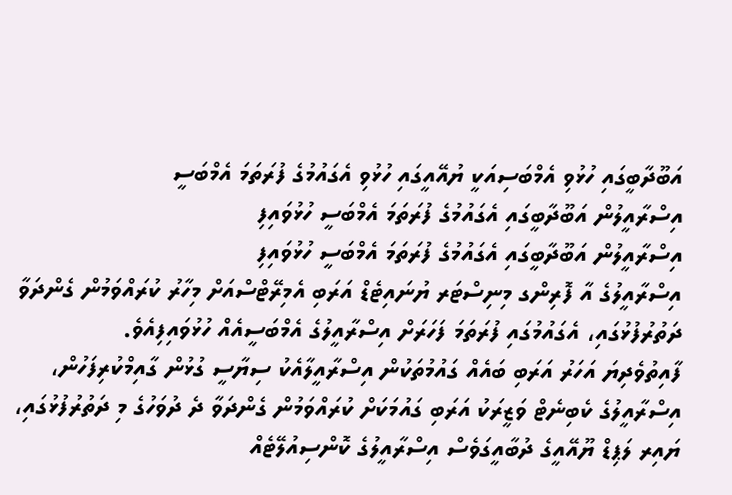އަބޫދާބީގައި ހުޅުވި އެމްބަސިއަކީ ޔުއޭއީގައި ހުޅުވި އެގައުމުގެ ފުރަތަމަ އެމްބަސީ
އިސްރާއީލުން އަބޫދާބީގައި އެގައުމުގެ ފުރަތަމަ އެމްބަސީ ހުޅުވައިފި
އިސްރާއީލުން އަބޫދާބީގައި އެގައުމުގެ ފުރަތަމަ އެމްބަސީ ހުޅުވައިފި
އިސްރާއީލުގެ އާ ފޮރިންގ މިނިސްޓަރ ޔުނައިޓެޑް އަރަބި އެމިރޭޓްސްއަށް މިހާރު ކުރައްވަމުން ގެންދަވާ ދަތުރުފުޅުގައި، އެގައުމުގައި ފުރަތަމަ ފަހަރަށް އިސްރާއީލުގެ އެމްބަސީއެއް ހުޅުވައިފިއެވެ.
ފާއިތުވެދިޔަ އަހަރު އަރަބި ބައެއް ގައުމުތަކުން އިސްރާއީލާއެކު ސިޔާސީ ގުޅުން ގާއިމްކުރިފަހުން، އިސްރާއީލުގެ ކެބިނެޓް ވަޒީރަކު އަރަބި ގައުމަކަށް ކުރައްވަމުން ގެންދަވާ ދެ ދުވަހުގެ މި ދަތުރުފުޅުގައި، ޔައިރ ލަޕިޑް ޔޫއޭއީގެ ދުބާއީގަވެސް އިސްރާއީލުގެ ކޮންސިއުލޭޓެއް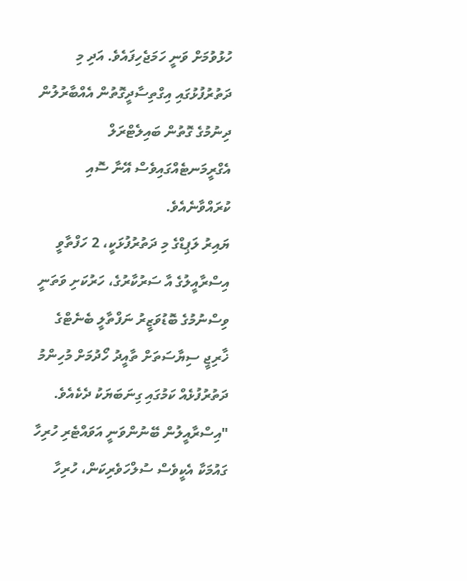ހުޅުވުމަށް ވަނީ ހަމަޖެހިފައެވެ. އަދި މި ދަތުރުފުޅުގައި އިގްތިސާދީގޮތުން އެއްބާރުލުން ދިނުމުގެ ގޮތުން ބައިލެޓްރަލް އެގްރީމަނޓެއްގައިވެސް އޭނާ ސޮއި ކުރައްވާނެއެވެ.
ޔައިރު ލަޕިޑްގެ މި ދަތުރުފުޅަކީ، 2 ހަފްތާވީ އިސްރާއީލުގެ އާ ސަރުކާރުގެ، ހަރުކަށި ވަތަނީ ވިސްނުމުގެ ބޮޑުވަޒީރު ނަފްތާލީ ބެނެޓްގެ ޚާރިޖީ ސިޔާސަތަށް ތާއީދު ހޯދުމަށް މުހިންމު ދަތުރުފުޅެއް ކަމުގައި ގިނަބަޔަކު ދެކެއެވެ.
"އިސްރާއީލުން ބޭނުންވަނީ އަވައްޓެރި ހުރިހާ ގައުމަކާ އެކީވެސް ސުލްހަވެރިކަން، ހުރިހާ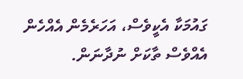ގައުމަކާ އެކީވެސް، އަހަރެމެން އެއްހެން އެއްވެސް ތާކަށް ނުދާނަން.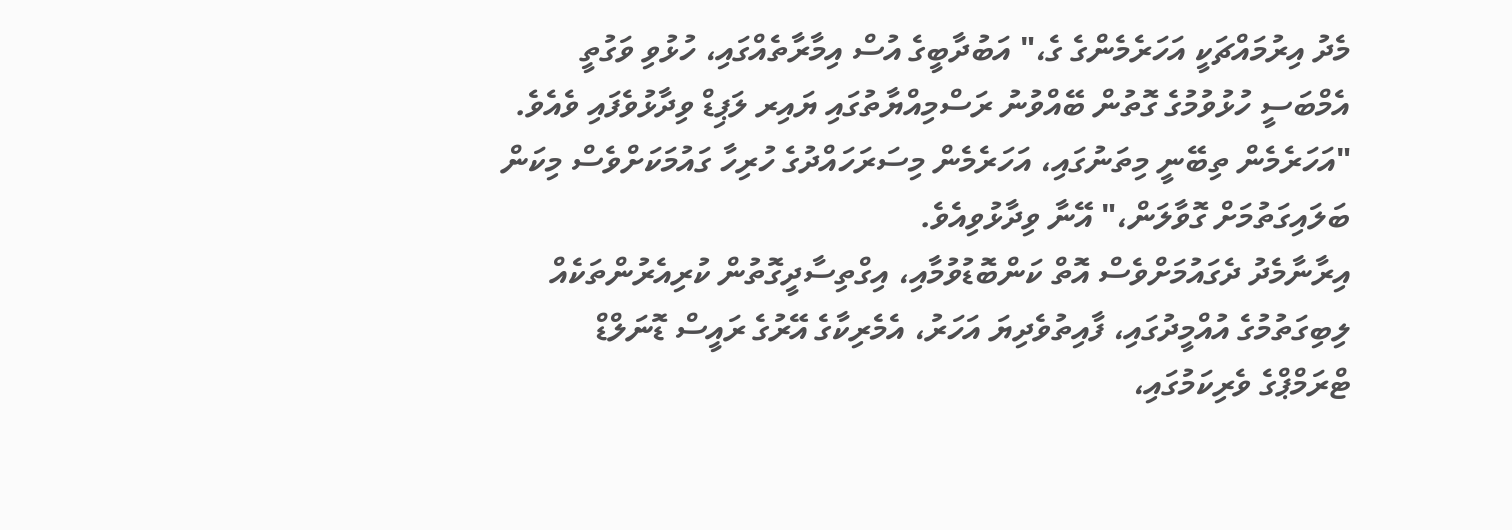މެދު އިރުމައްޗަކީ އަހަރެމެންގެ ގެ،" އަބުދާބީގެ އުސް އިމާރާތެއްގައި، ހުޅުވި ވަގުތީ އެމްބަސީ ހުޅުވުމުގެ ގޮތުން ބޭއްވުނު ރަސްމިއްޔާތުގައި ޔައިރ ލަޕިޑް ވިދާޅުވެފައި ވެއެވެ.
"އަހަރެމެން ތިބޭނީ މިތަނުގައި، އަހަރެމެން މިސަރަހައްދުގެ ހުރިހާ ގައުމަކަށްވެސް މިކަން ބަލައިގަތުމަށް ގޮވާލަން،" އޭނާ ވިދާޅުވިއެވެ.
އިރާނާމެދު ދެގައުމަށްވެސް އޮތް ކަންބޮޑުވުމާއި، އިގްތިސާދީގޮތުން ކުރިއެރުންތަކެއް ލިބިގަތުމުގެ އުއްމީދުގައި، ފާއިތުވެދިޔަ އަހަރު، އެމެރިކާގެ އޭރުގެ ރައީސް ޑޮނަލްޑް ޓްރަމްޕްގެ ވެރިކަމުގައި،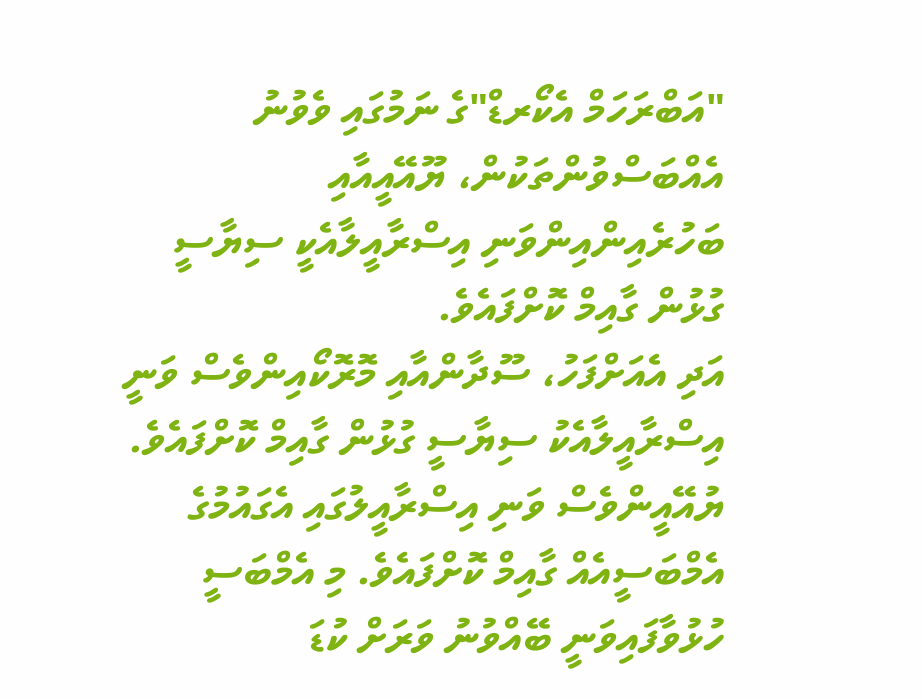"އަބްރަހަމް އެކޯރޑް"ގެ ނަމުގައި ވެވުނު އެއްބަސްވުންތަކުން، ޔޫއޭއީއާއި ބަހުރެއިންއިންވަނި އިސްރާއީލާއެކީ ސިޔާސީ ގުޅުން ގާއިމް ކޮށްފައެވެ.
އަދި އެއަށްފަހު، ސޫދާންއާއި މޮރޮކޯއިންވެސް ވަނީ އިސްރާއީލާއެކު ސިޔާސީ ގުޅުން ގާއިމް ކޮށްފައެވެ.
ޔުއޭއީންވެސް ވަނި އިސްރާއީލުގައި އެގައުމުގެ އެމްބަސީއެއް ގާއިމް ކޮށްފައެވެ. މި އެމްބަސީ ހުޅުވާފައިވަނީ ބޭއްވުނު ވަރަށް ކުޑަ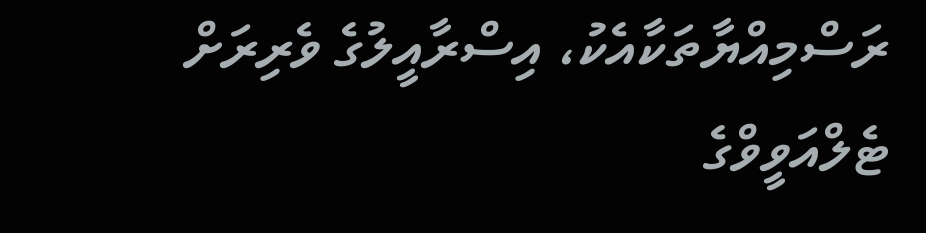ރަސްމިއްޔާތަކާއެކު، އިސްރާއީލުގެ ވެރިރަށް ޓެލްއަވީވްގެ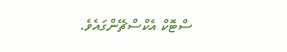ސްޓޮކް އެކްސްޗޭންގައެވެ.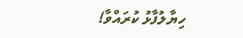ހިޔާލުފާޅު ކުރައްވާ!